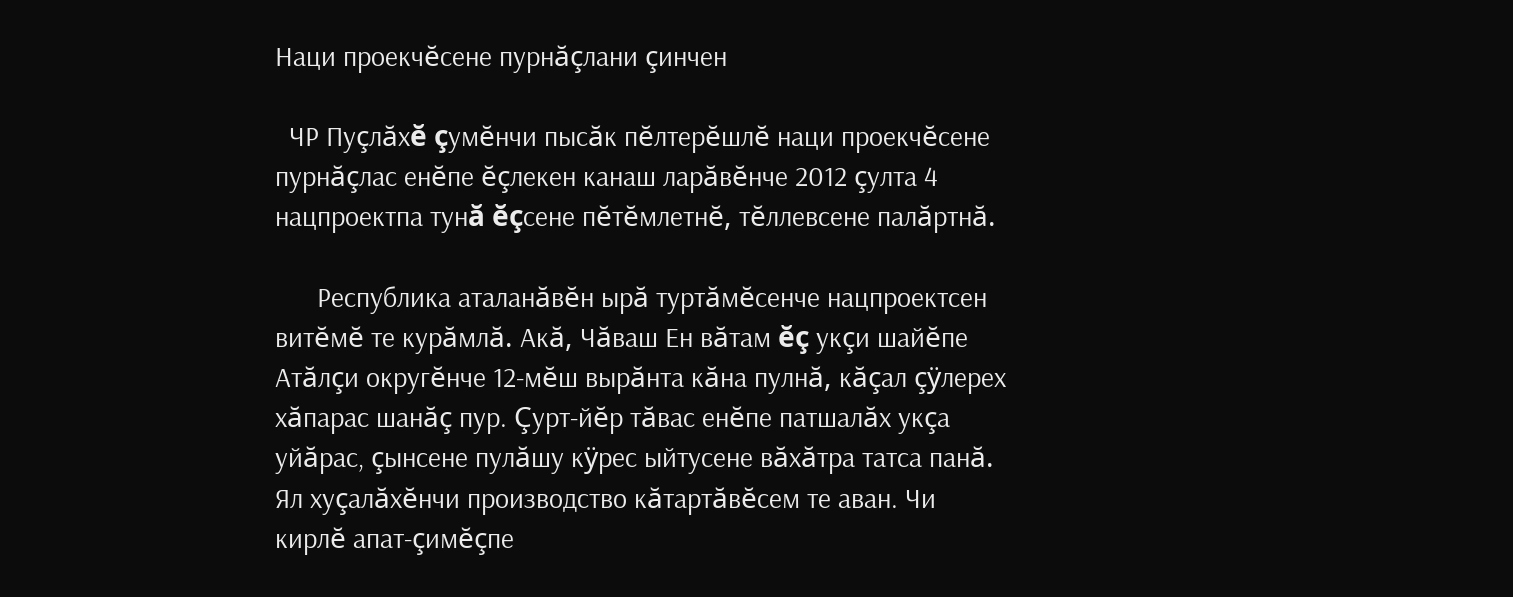Наци проекчĕсене пурнăçлани çинчен

  ЧР Пуçлăхĕ çумĕнчи пысăк пĕлтерĕшлĕ наци проекчĕсене пурнăçлас енĕпе ĕçлекен канаш ларăвĕнче 2012 çулта 4 нацпроектпа тунă ĕçсене пĕтĕмлетнĕ, тĕллевсене палăртнă.

      Республика аталанăвĕн ырă туртăмĕсенче нацпроектсен витĕмĕ те курăмлă. Акă, Чăваш Ен вăтам ĕç укçи шайĕпе Атăлçи округĕнче 12-мĕш вырăнта кăна пулнă, кăçал çÿлерех хăпарас шанăç пур. Çурт-йĕр тăвас енĕпе патшалăх укçа уйăрас, çынсене пулăшу кÿрес ыйтусене вăхăтра татса панă. Ял хуçалăхĕнчи производство кăтартăвĕсем те аван. Чи кирлĕ апат-çимĕçпе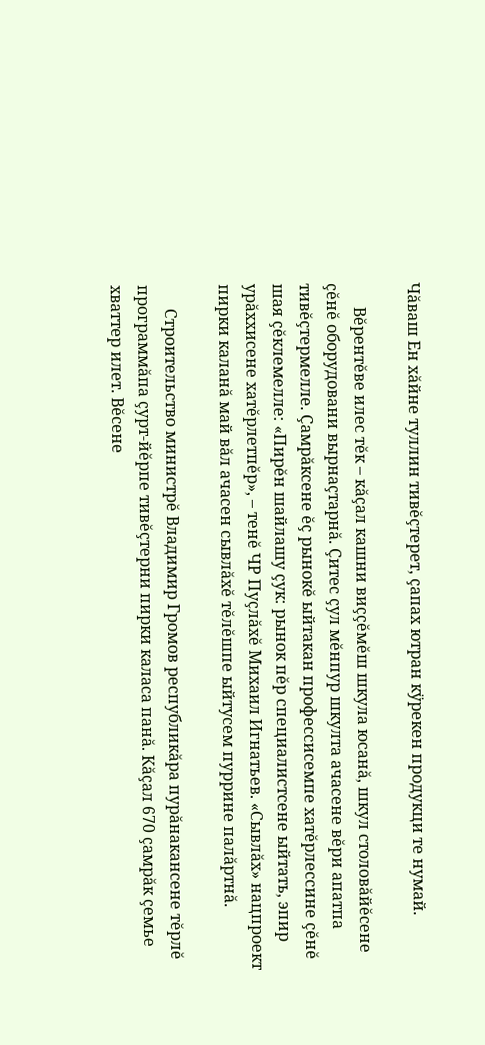Чăваш Ен хăйне туллин тивĕçтерет, çапах ютран кÿрекен продукци те нумай.

      Вĕрентĕве илес тĕк – кăçал кашни виççĕмĕш шкула юсанă, шкул столовăйĕсене çĕнĕ оборудовани вырнаçтарнă. Çитес çул мĕнпур шкулта ачасене вĕри апатпа тивĕçтермелле. Çамрăксене ĕç рынокĕ ыйтакан профессисемпе хатĕрлессине çĕнĕ шая çĕклемелле: «Пирĕн шайлашу çук: рынок пĕр специалистсене ыйтать, эпир урăххисене хатĕрлетпĕр», – тенĕ ЧР Пуçлăхĕ Михаил Игнатьев. «Сывлăх» нацпроект пирки каланă май вăл ачасен сывлăхĕ тĕлĕшпе ыйтусем пуррине палăртнă.

      Строительство министрĕ Владимир Громов республикăра пурăнакансене тĕрлĕ программăпа çурт-йĕрпе тивĕçтерни пирки каласа панă. Кăçал 670 çамрăк çемье хваттер илет. Вĕсене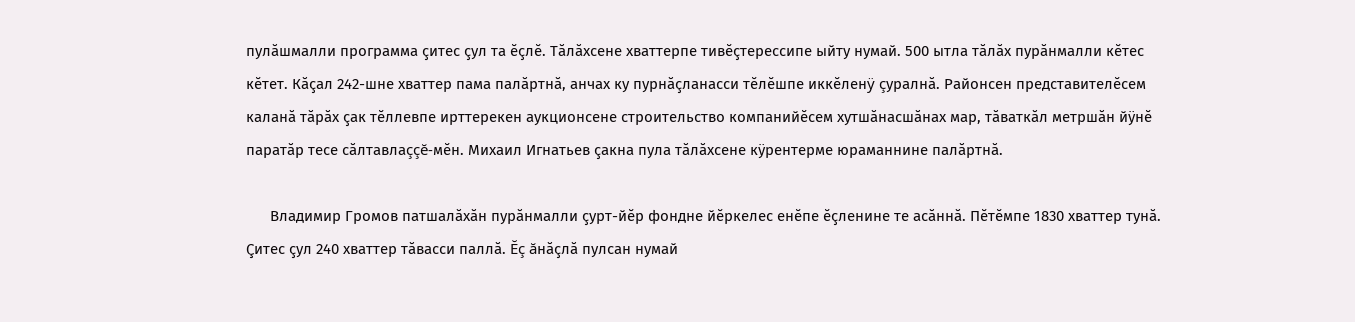пулăшмалли программа çитес çул та ĕçлĕ. Тăлăхсене хваттерпе тивĕçтерессипе ыйту нумай. 500 ытла тăлăх пурăнмалли кĕтес кĕтет. Кăçал 242-шне хваттер пама палăртнă, анчах ку пурнăçланасси тĕлĕшпе иккĕленÿ çуралнă. Районсен представителĕсем каланă тăрăх çак тĕллевпе ирттерекен аукционсене строительство компанийĕсем хутшăнасшăнах мар, тăваткăл метршăн йÿнĕ паратăр тесе сăлтавлаççĕ-мĕн. Михаил Игнатьев çакна пула тăлăхсене кÿрентерме юраманнине палăртнă.

      Владимир Громов патшалăхăн пурăнмалли çурт-йĕр фондне йĕркелес енĕпе ĕçленине те асăннă. Пĕтĕмпе 1830 хваттер тунă. Çитес çул 240 хваттер тăвасси паллă. Ĕç ăнăçлă пулсан нумай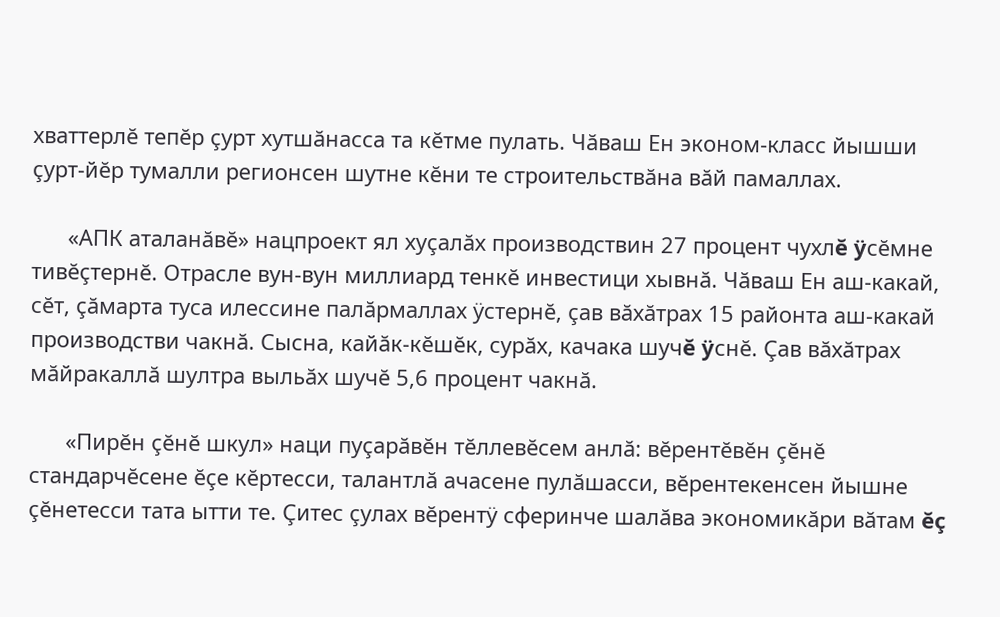хваттерлĕ тепĕр çурт хутшăнасса та кĕтме пулать. Чăваш Ен эконом-класс йышши çурт-йĕр тумалли регионсен шутне кĕни те строительствăна вăй памаллах.

      «АПК аталанăвĕ» нацпроект ял хуçалăх производствин 27 процент чухлĕ ÿсĕмне тивĕçтернĕ. Отрасле вун-вун миллиард тенкĕ инвестици хывнă. Чăваш Ен аш-какай, сĕт, çăмарта туса илессине палăрмаллах ÿстернĕ, çав вăхăтрах 15 районта аш-какай производстви чакнă. Сысна, кайăк-кĕшĕк, сурăх, качака шучĕ ÿснĕ. Çав вăхăтрах мăйракаллă шултра выльăх шучĕ 5,6 процент чакнă.

      «Пирĕн çĕнĕ шкул» наци пуçарăвĕн тĕллевĕсем анлă: вĕрентĕвĕн çĕнĕ стандарчĕсене ĕçе кĕртесси, талантлă ачасене пулăшасси, вĕрентекенсен йышне çĕнетесси тата ытти те. Çитес çулах вĕрентÿ сферинче шалăва экономикăри вăтам ĕç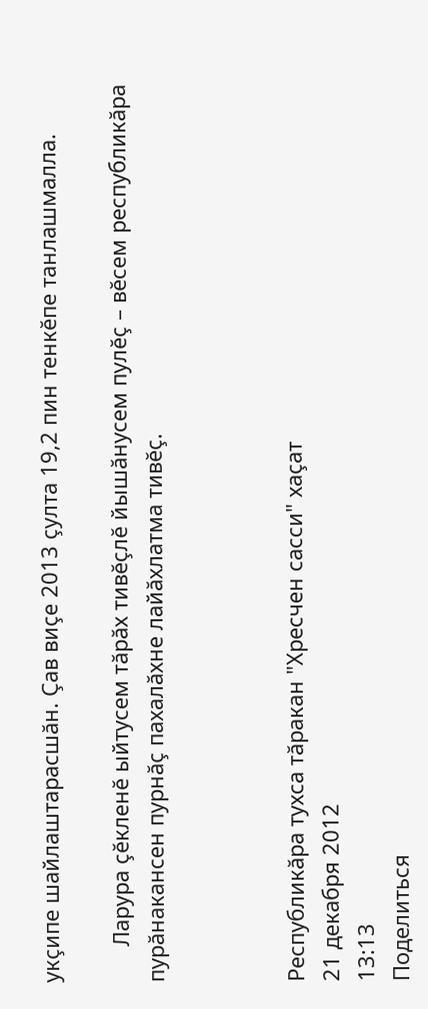укçипе шайлаштарасшăн. Çав виçе 2013 çулта 19,2 пин тенкĕпе танлашмалла.

      Ларура çĕкленĕ ыйтусем тăрăх тивĕçлĕ йышăнусем пулĕç – вĕсем республикăра пурăнакансен пурнăç пахалăхне лайăхлатма тивĕç.



Республикăра тухса тăракан "Хресчен сасси" хаçат
21 декабря 2012
13:13
Поделиться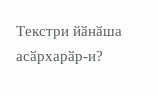Текстри йӑнӑша асӑрхарӑр-и?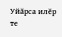Уйӑрса илӗр те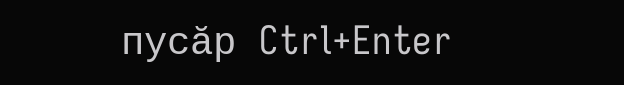пусӑр Ctrl+Enter